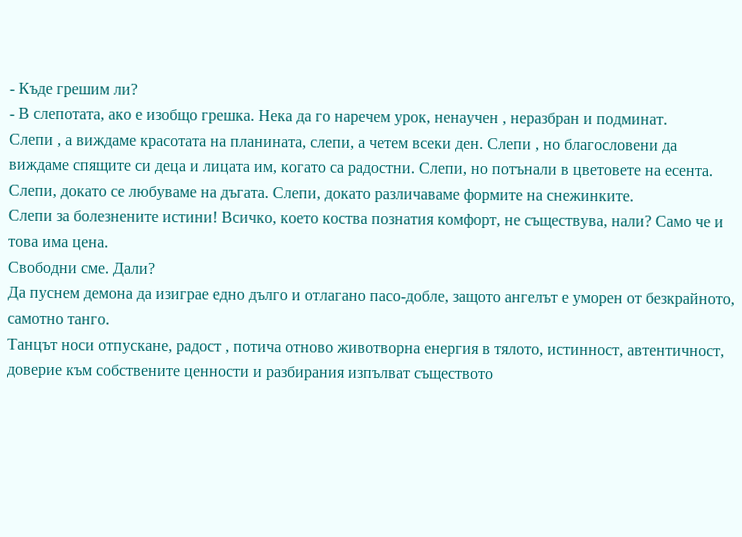- Къде грешим ли?
- В слепотата, ако е изобщо грешка. Нека да го наречем урок, ненаучен , неразбран и подминат.
Слепи , а виждаме красотата на планината, слепи, а четем всеки ден. Слепи , но благословени да виждаме спящите си деца и лицата им, когато са радостни. Слепи, но потънали в цветовете на есента. Слепи, докато се любуваме на дъгата. Слепи, докато различаваме формите на снежинките.
Слепи за болезнените истини! Всичко, което коства познатия комфорт, не съществува, нали? Само че и това има цена.
Свободни сме. Дали?
Да пуснем демона да изиграе едно дълго и отлагано пасо-добле, защото ангелът е уморен от безкрайното, самотно танго.
Танцът носи отпускане, радост , потича отново животворна енергия в тялото, истинност, автентичност, доверие към собствените ценности и разбирания изпълват съществото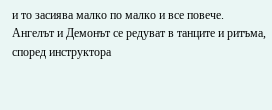и то засиява малко по малко и все повече.
Ангелът и Демонът се редуват в танците и ритъма, според инструктора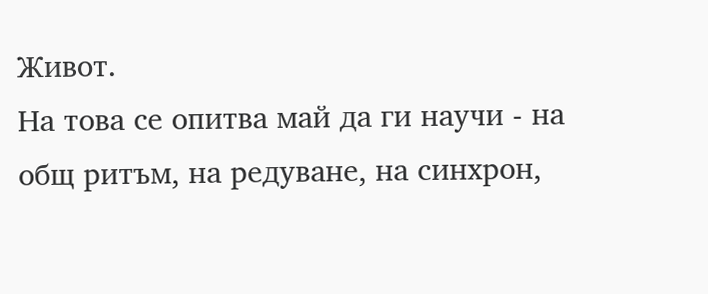Живот.
На това се опитва май да ги научи - на общ ритъм, на редуване, на синхрон,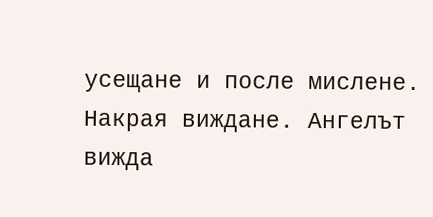усещане и после мислене. Накрая виждане. Ангелът вижда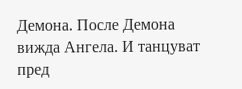Демона. После Демона вижда Ангела. И танцуват пред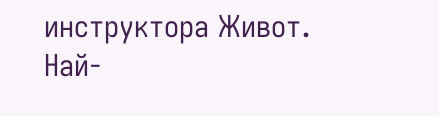инструктора Живот. Най-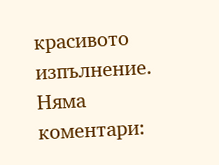красивото изпълнение.
Няма коментари: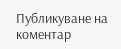Публикуване на коментар